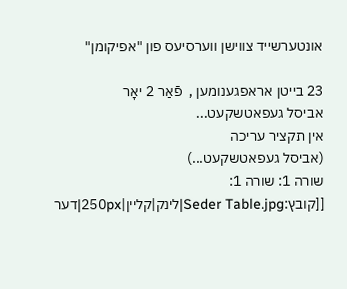אונטערשייד צווישן ווערסיעס פון "אפיקומן"

23 בייטן אראפגענומען ,  פֿאַר 2 יאָר
אביסל געפאטשקעט...
אין תקציר עריכה
(אביסל געפאטשקעט...)
שורה 1: שורה 1:
[[קובץ:Seder Table.jpg|לינק|קליין|250px|דער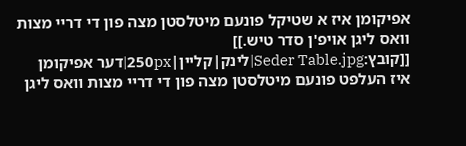אפיקומן איז א שטיקל פונעם מיטלסטן מצה פון די דריי מצות וואס ליגן אויפ'ן סדר טיש.]]
[[קובץ:Seder Table.jpg|לינק|קליין|250px|דער אפיקומן איז העלפט פונעם מיטלסטן מצה פון די דריי מצות וואס ליגן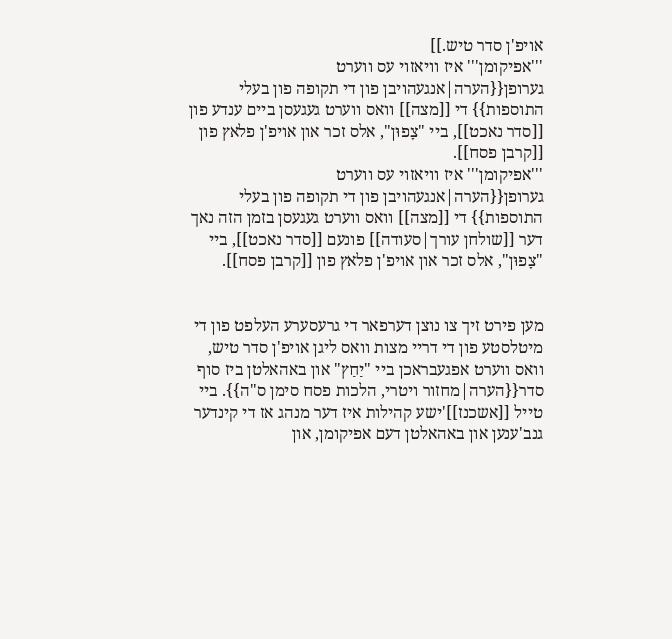אויפ'ן סדר טיש.]]
'''אפיקומן''' איז וויאזוי עס ווערט גערופן{{הערה|אנגעהויבן פון די תקופה פון בעלי התוספות}} די [[מצה]] וואס ווערט געגעסן ביים ענדע פון [[סדר נאכט]], ביי "צָפוּן", אלס זכר און אויפ'ן פלאץ פון [[קרבן פסח]].
'''אפיקומן''' איז וויאזוי עס ווערט גערופן{{הערה|אנגעהויבן פון די תקופה פון בעלי התוספות}} די [[מצה]] וואס ווערט געגעסן בזמן הזה נאך דער [[שולחן עורך|סעודה]] פונעם [[סדר נאכט]], ביי "צָפוּן", אלס זכר און אויפ'ן פלאץ פון [[קרבן פסח]].


מען פירט זיך צו נוצן דערפאר די גרעסערע העלפט פון די מיטלסטע פון די דריי מצות וואס ליגן אויפ'ן סדר טיש, וואס ווערט אפגעבראכן ביי "יַחַץ" און באהאלטן ביז סוף סדר{{הערה|מחזור ויטרי, הלכות פסח סימן ס"ה}}. ביי טייל [[אשכנז]]'ישע קהילות איז דער מנהג אז די קינדער גנב'ענען און באהאלטן דעם אפיקומן, און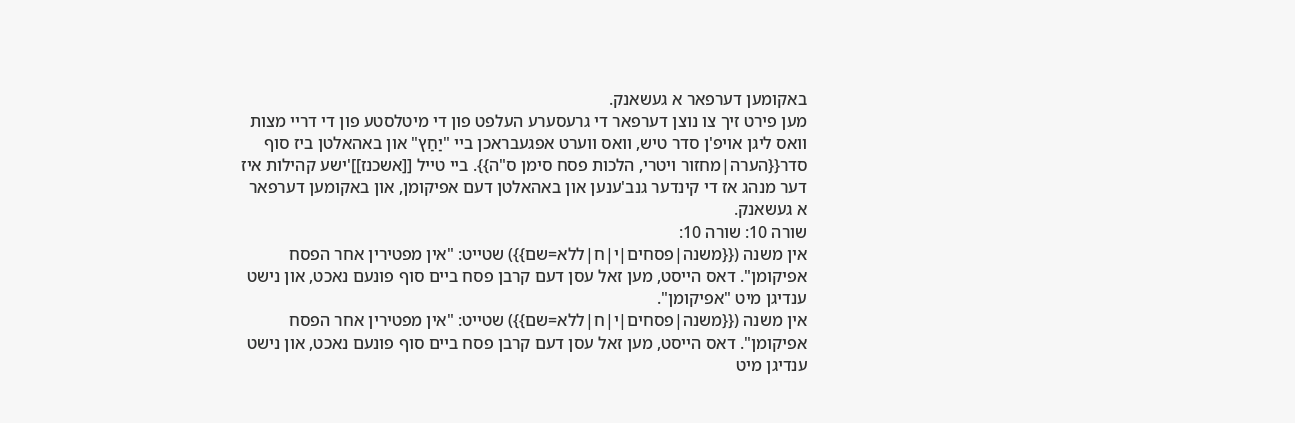באקומען דערפאר א געשאנק.
מען פירט זיך צו נוצן דערפאר די גרעסערע העלפט פון די מיטלסטע פון די דריי מצות וואס ליגן אויפ'ן סדר טיש, וואס ווערט אפגעבראכן ביי "יַחַץ" און באהאלטן ביז סוף סדר{{הערה|מחזור ויטרי, הלכות פסח סימן ס"ה}}. ביי טייל [[אשכנז]]'ישע קהילות איז דער מנהג אז די קינדער גנב'ענען און באהאלטן דעם אפיקומן, און באקומען דערפאר א געשאנק.
שורה 10: שורה 10:
אין משנה ({{משנה|פסחים|י|ח|ללא=שם}}) שטייט: "אין מפטירין אחר הפסח אפיקומן". דאס הייסט, מען זאל עסן דעם קרבן פסח ביים סוף פונעם נאכט, און נישט ענדיגן מיט "אפיקומן".
אין משנה ({{משנה|פסחים|י|ח|ללא=שם}}) שטייט: "אין מפטירין אחר הפסח אפיקומן". דאס הייסט, מען זאל עסן דעם קרבן פסח ביים סוף פונעם נאכט, און נישט ענדיגן מיט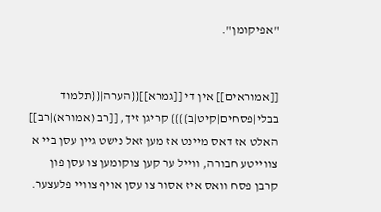"אפיקומן".


[[אמוראים]] אין די [[גמרא]]{{הערה|{{תלמוד בבלי|פסחים|קיט|ב}}}} קריגן זיך, [[רב (אמורא)|רב]] האלט אז דאס מיינט אז מען זאל נישט גיין עסן ביי א צווייטע חבורה, ווייל ער קען צוקומען צו עסן פון קרבן פסח וואס איז אסור צו עסן אויף צוויי פלעצער.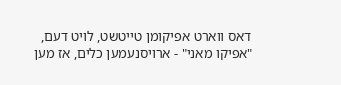דאס ווארט אפיקומן טייטשט, לויט דעם, "אפיקו מאני" - ארויסנעמען כלים, אז מען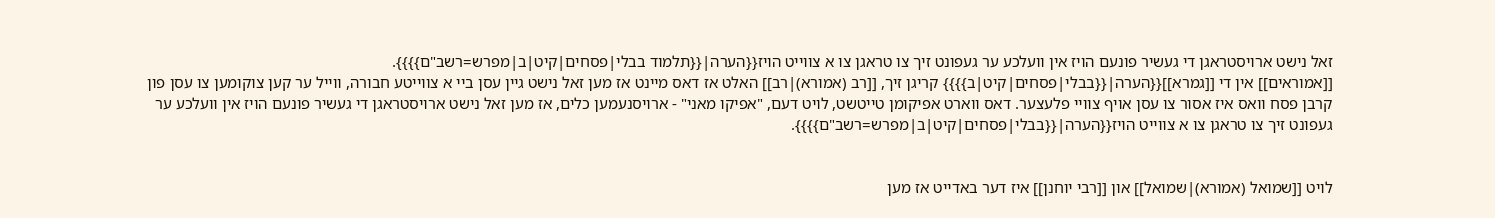זאל נישט ארויסטראגן די געשיר פונעם הויז אין וועלכע ער געפונט זיך צו טראגן צו א צווייט הויז{{הערה|{{תלמוד בבלי|פסחים|קיט|ב|מפרש=רשב"ם}}}}.
[[אמוראים]] אין די [[גמרא]]{{הערה|{{בבלי|פסחים|קיט|ב}}}} קריגן זיך, [[רב (אמורא)|רב]] האלט אז דאס מיינט אז מען זאל נישט גיין עסן ביי א צווייטע חבורה, ווייל ער קען צוקומען צו עסן פון קרבן פסח וואס איז אסור צו עסן אויף צוויי פלעצער. דאס ווארט אפיקומן טייטשט, לויט דעם, "אפיקו מאני" - ארויסנעמען כלים, אז מען זאל נישט ארויסטראגן די געשיר פונעם הויז אין וועלכע ער געפונט זיך צו טראגן צו א צווייט הויז{{הערה|{{בבלי|פסחים|קיט|ב|מפרש=רשב"ם}}}}.


לויט [[שמואל (אמורא)|שמואל]] און [[רבי יוחנן]] איז דער באדייט אז מען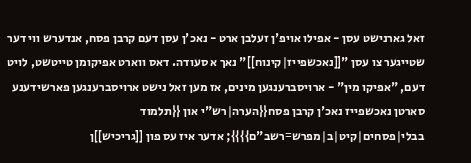זאל גארנישט עסן - אפילו אויפ'ן זעלבן ארט - נאכ'ן עסן דעם קרבן פסח, אנדערש ווי דער שטייגער צו עסן "[[נאכשפייז|קינוח]]" נאך א סעודה. דאס ווארט אפיקומן טייטשט, לויט דעם, "אפיקו מין" - ארויסברענגען מינים, אז מען זאל נישט ארויסברענגען פארשידענע סארטן נאכשפייז נאכ'ן קרבן פסח{{הערה|רש"י און {{תלמוד בבלי|פסחים|קיט|ב|מפרש=רשב"ם}}}}; אדער איז עס פון [[גריכיש]]ן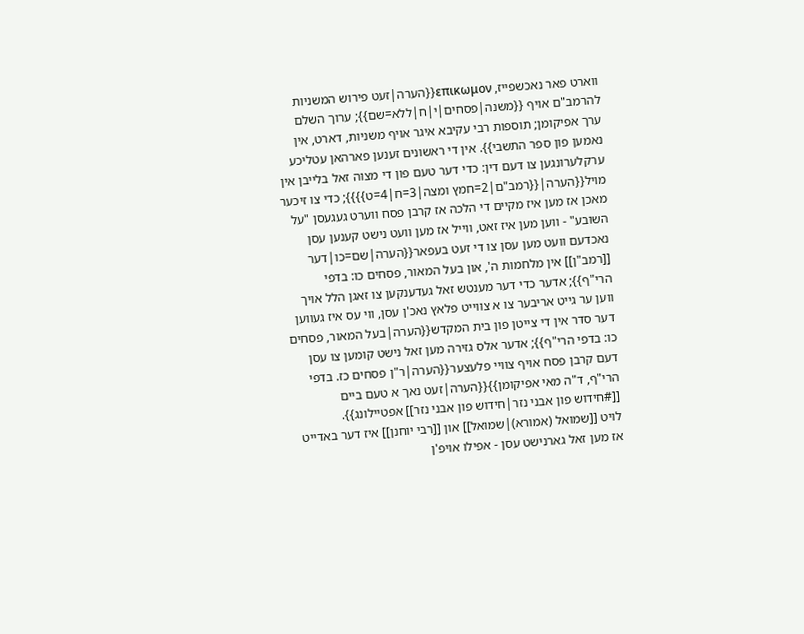ווארט פאר נאכשפייז, επικωμον{{הערה|זעט פירוש המשניות להרמב"ם אויף {{משנה|פסחים|י|ח|ללא=שם}}; ערוך השלם ערך אפיקומן; תוספות רבי עקיבא איגר אויף משניות, דארט, אין נאמען פון ספר התשבי}}. אין די ראשונים זענען פארהאן עטליכע ערקלערונגען צו דעם דין: כדי דער טעם פון די מצוה זאל בלייבן אין מויל{{הערה|{{רמב"ם|2=חמץ ומצה|3=ח|4=ט}}}}; כדי צו זיכער מאכן אז מען איז מקיים די הלכה אז קרבן פסח ווערט געגעסן "על השובע" - ווען מען איז זאט, ווייל אז מען וועט נישט קענען עסן נאכדעם וועט מען עסן צו די זעט בעפאר{{הערה|שם=כו|דער [[רמב"ן]] אין מלחמות ה', און בעל המאור, פסחים כו: בדפי הרי"ף}}; אדער כדי דער מענטש זאל געדענקען צו זאגן הלל אויך ווען ער גייט אריבער צו א צווייט פלאץ נאכ'ן עסן, ווי עס איז געווען דער סדר אין די צייטן פון בית המקדש{{הערה|בעל המאור, פסחים כו: בדפי הרי"ף}}; אדער אלס גזירה מען זאל נישט קומען צו עסן דעם קרבן פסח אויף צוויי פלעצער{{הערה|ר"ן פסחים כז. בדפי הרי"ף, ד"ה מאי אפיקומן}}{{הערה|זעט נאך א טעם ביים [[#חידוש פון אבני נזר|חידוש פון אבני נזר]] אפטיילונג}}.
לויט [[שמואל (אמורא)|שמואל]] און [[רבי יוחנן]] איז דער באדייט אז מען זאל גארנישט עסן - אפילו אויפ'ן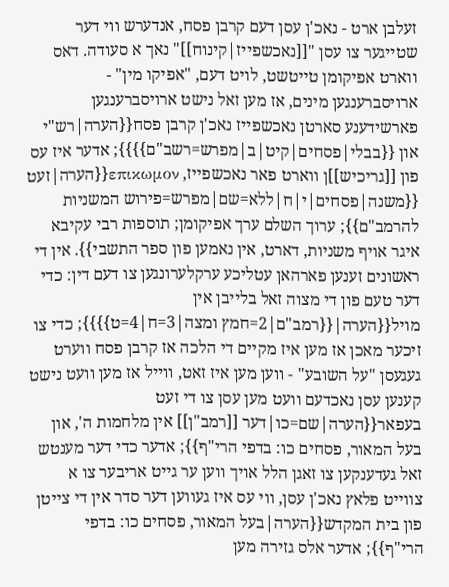זעלבן ארט - נאכ'ן עסן דעם קרבן פסח, אנדערש ווי דער שטייגער צו עסן "[[נאכשפייז|קינוח]]" נאך א סעודה. דאס ווארט אפיקומן טייטשט, לויט דעם, "אפיקו מין" - ארויסברענגען מינים, אז מען זאל נישט ארויסברענגען פארשידענע סארטן נאכשפייז נאכ'ן קרבן פסח{{הערה|רש"י און {{בבלי|פסחים|קיט|ב|מפרש=רשב"ם}}}}; אדער איז עס פון [[גריכיש]]ן ווארט פאר נאכשפייז, επικωμον{{הערה|זעט {{משנה|פסחים|י|ח|ללא=שם|מפרש=פירוש המשניות להרמב"ם}}; ערוך השלם ערך אפיקומן; תוספות רבי עקיבא איגר אויף משניות, דארט, אין נאמען פון ספר התשבי}}. אין די ראשונים זענען פארהאן עטליכע ערקלערונגען צו דעם דין: כדי דער טעם פון די מצוה זאל בלייבן אין מויל{{הערה|{{רמב"ם|2=חמץ ומצה|3=ח|4=ט}}}}; כדי צו זיכער מאכן אז מען איז מקיים די הלכה אז קרבן פסח ווערט געגעסן "על השובע" - ווען מען איז זאט, ווייל אז מען וועט נישט קענען עסן נאכדעם וועט מען עסן צו די זעט בעפאר{{הערה|שם=כו|דער [[רמב"ן]] אין מלחמות ה', און בעל המאור, פסחים כו: בדפי הרי"ף}}; אדער כדי דער מענטש זאל געדענקען צו זאגן הלל אויך ווען ער גייט אריבער צו א צווייט פלאץ נאכ'ן עסן, ווי עס איז געווען דער סדר אין די צייטן פון בית המקדש{{הערה|בעל המאור, פסחים כו: בדפי הרי"ף}}; אדער אלס גזירה מען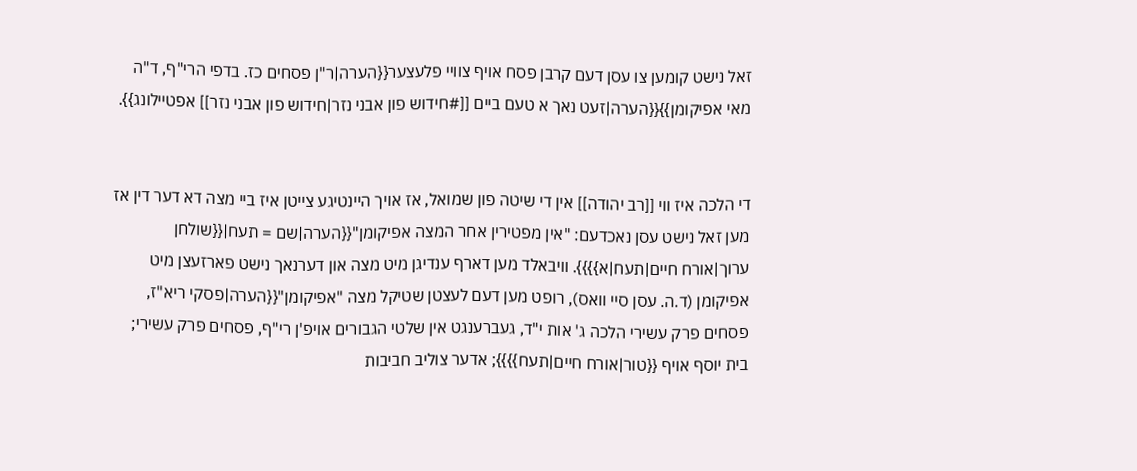זאל נישט קומען צו עסן דעם קרבן פסח אויף צוויי פלעצער{{הערה|ר"ן פסחים כז. בדפי הרי"ף, ד"ה מאי אפיקומן}}{{הערה|זעט נאך א טעם ביים [[#חידוש פון אבני נזר|חידוש פון אבני נזר]] אפטיילונג}}.


די הלכה איז ווי [[רב יהודה]] אין די שיטה פון שמואל, אז אויך היינטיגע צייטן איז ביי מצה דא דער דין אז מען זאל נישט עסן נאכדעם: "אין מפטירין אחר המצה אפיקומן"{{הערה|שם = תעח|{{שולחן ערוך|אורח חיים|תעח|א}}}}. וויבאלד מען דארף ענדיגן מיט מצה און דערנאך נישט פארזעצן מיט אפיקומן (ד.ה. עסן סיי וואס), רופט מען דעם לעצטן שטיקל מצה "אפיקומן"{{הערה|פסקי ריא"ז, פסחים פרק עשירי הלכה ג' אות י"ד, געברענגט אין שלטי הגבורים אויפ'ן רי"ף, פסחים פרק עשירי; בית יוסף אויף {{טור|אורח חיים|תעח}}}}; אדער צוליב חביבות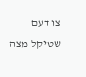צו דעם שטיקל מצה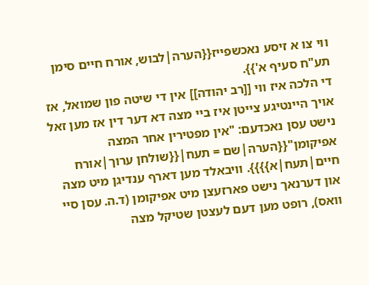ווי צו א זיסע נאכשפייז{{הערה|לבוש, אורח חיים סימן תע"ח סעיף א'}}.
די הלכה איז ווי [[רב יהודה]] אין די שיטה פון שמואל, אז אויך היינטיגע צייטן איז ביי מצה דא דער דין אז מען זאל נישט עסן נאכדעם: "אין מפטירין אחר המצה אפיקומן"{{הערה|שם = תעח|{{שולחן ערוך|אורח חיים|תעח|א}}}}. וויבאלד מען דארף ענדיגן מיט מצה און דערנאך נישט פארזעצן מיט אפיקומן (ד.ה. עסן סיי וואס), רופט מען דעם לעצטן שטיקל מצה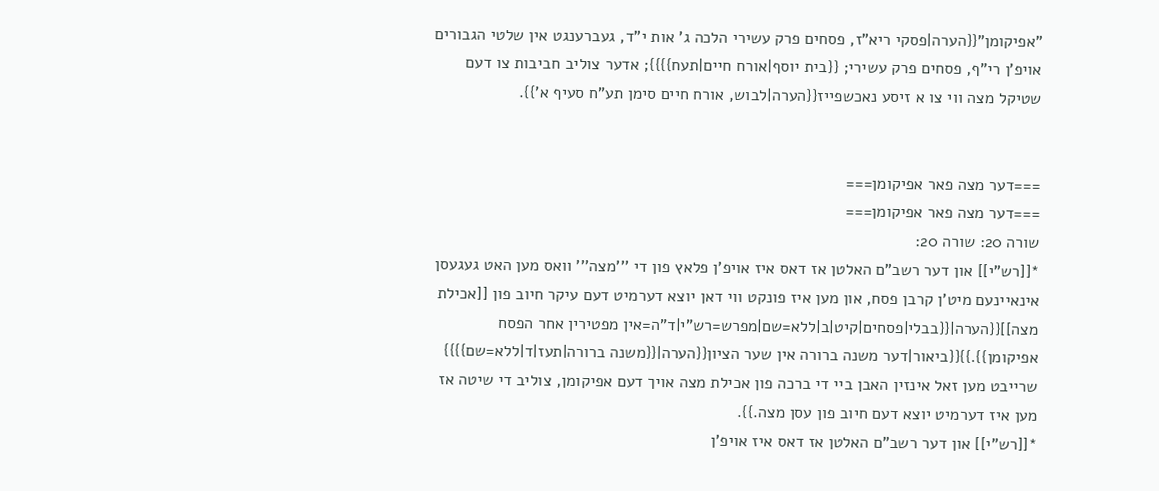"אפיקומן"{{הערה|פסקי ריא"ז, פסחים פרק עשירי הלכה ג' אות י"ד, געברענגט אין שלטי הגבורים אויפ'ן רי"ף, פסחים פרק עשירי; {{בית יוסף|אורח חיים|תעח}}}}; אדער צוליב חביבות צו דעם שטיקל מצה ווי צו א זיסע נאכשפייז{{הערה|לבוש, אורח חיים סימן תע"ח סעיף א'}}.


===דער מצה פאר אפיקומן===
===דער מצה פאר אפיקומן===
שורה 20: שורה 20:
*[[רש"י]] און דער רשב"ם האלטן אז דאס איז אויפ'ן פלאץ פון די '''מצה''' וואס מען האט געגעסן אינאיינעם מיט'ן קרבן פסח, און מען איז פונקט ווי דאן יוצא דערמיט דעם עיקר חיוב פון [[אכילת מצה]]{{הערה|{{בבלי|פסחים|קיט|ב|ללא=שם|מפרש=רש"י|ד"ה=אין מפטירין אחר הפסח אפיקומן}}.}}{{ביאור|דער משנה ברורה אין שער הציון{{הערה|{{משנה ברורה|תעז|ד|ללא=שם}}}} שרייבט מען זאל אינזין האבן ביי די ברכה פון אכילת מצה אויך דעם אפיקומן, צוליב די שיטה אז מען איז דערמיט יוצא דעם חיוב פון עסן מצה.}}.
*[[רש"י]] און דער רשב"ם האלטן אז דאס איז אויפ'ן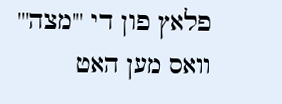פלאץ פון די '''מצה''' וואס מען האט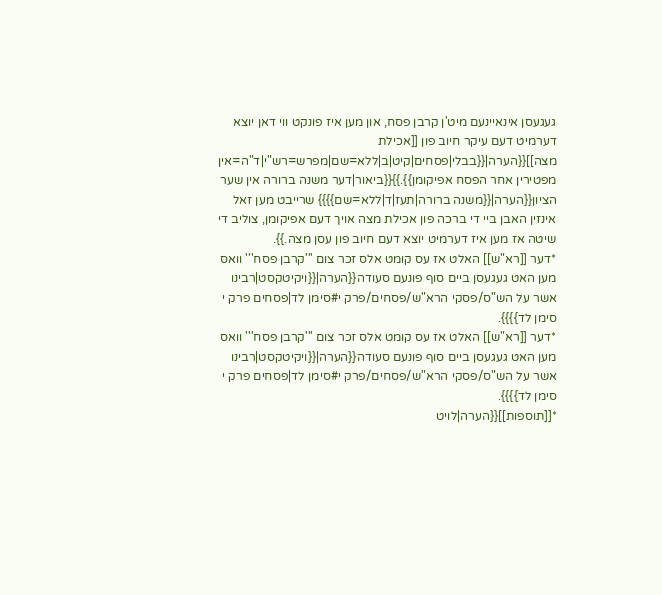געגעסן אינאיינעם מיט'ן קרבן פסח, און מען איז פונקט ווי דאן יוצא דערמיט דעם עיקר חיוב פון [[אכילת מצה]]{{הערה|{{בבלי|פסחים|קיט|ב|ללא=שם|מפרש=רש"י|ד"ה=אין מפטירין אחר הפסח אפיקומן}}.}}{{ביאור|דער משנה ברורה אין שער הציון{{הערה|{{משנה ברורה|תעז|ד|ללא=שם}}}} שרייבט מען זאל אינזין האבן ביי די ברכה פון אכילת מצה אויך דעם אפיקומן, צוליב די שיטה אז מען איז דערמיט יוצא דעם חיוב פון עסן מצה.}}.
*דער [[רא"ש]] האלט אז עס קומט אלס זכר צום '''קרבן פסח''' וואס מען האט געגעסן ביים סוף פונעם סעודה{{הערה|{{ויקיטקסט|רבינו אשר על הש"ס/פסקי הרא"ש/פסחים/פרק י#סימן לד|פסחים פרק י סימן לד}}}}.
*דער [[רא"ש]] האלט אז עס קומט אלס זכר צום '''קרבן פסח''' וואס מען האט געגעסן ביים סוף פונעם סעודה{{הערה|{{ויקיטקסט|רבינו אשר על הש"ס/פסקי הרא"ש/פסחים/פרק י#סימן לד|פסחים פרק י סימן לד}}}}.
*[[תוספות]]{{הערה|לויט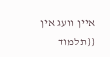איין וועג אין {{תלמוד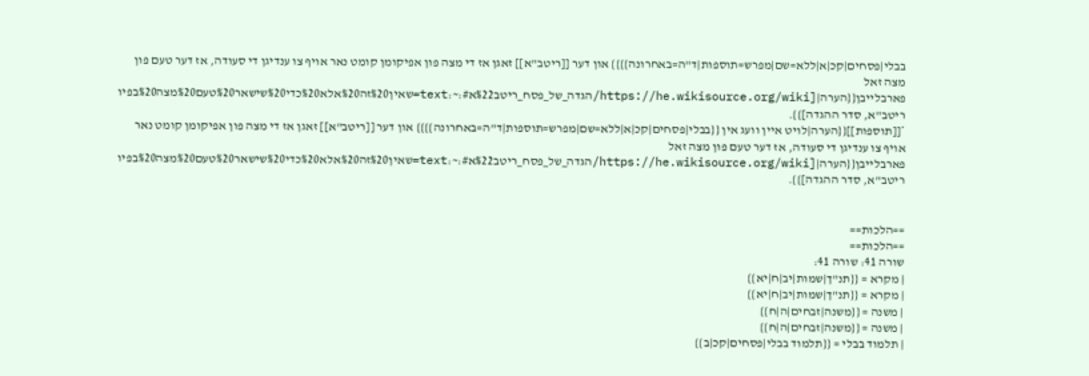בבלי|פסחים|קכ|א|ללא=שם|מפרש=תוספות|ד"ה=באחרונה}}}} און דער [[ריטב"א]] זאגן אז די מצה פון אפיקומן קומט נאר אויף צו ענדיגן די סעודה, אז דער טעם פון מצה זאל פארבלייבן{{הערה|[https://he.wikisource.org/wiki/הגדה_של_פסח_ריטב%22א#:~:text=שאין%20זה%20אלא%20כדי%20שישאר%20טעם%20מצה%20בפיו ריטב"א, סדר ההגדה]}}.
*[[תוספות]]{{הערה|לויט איין וועג אין {{בבלי|פסחים|קכ|א|ללא=שם|מפרש=תוספות|ד"ה=באחרונה}}}} און דער [[ריטב"א]] זאגן אז די מצה פון אפיקומן קומט נאר אויף צו ענדיגן די סעודה, אז דער טעם פון מצה זאל פארבלייבן{{הערה|[https://he.wikisource.org/wiki/הגדה_של_פסח_ריטב%22א#:~:text=שאין%20זה%20אלא%20כדי%20שישאר%20טעם%20מצה%20בפיו ריטב"א, סדר ההגדה]}}.


==הלכות==
==הלכות==
שורה 41: שורה 41:
| מקרא = {{תנ"ך|שמות|יב|ח|יא}}
| מקרא = {{תנ"ך|שמות|יב|ח|יא}}
| משנה = {{משנה|זבחים|ה|ח}}
| משנה = {{משנה|זבחים|ה|ח}}
| תלמוד בבלי = {{תלמוד בבלי|פסחים|קכ|ב}}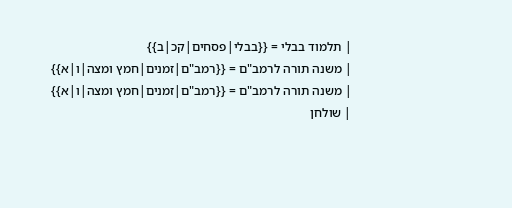| תלמוד בבלי = {{בבלי|פסחים|קכ|ב}}
| משנה תורה לרמב"ם = {{רמב"ם|זמנים|חמץ ומצה|ו|א}}
| משנה תורה לרמב"ם = {{רמב"ם|זמנים|חמץ ומצה|ו|א}}
| שולחן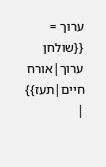ערוך = {{שולחן ערוך|אורח חיים|תעז}}
|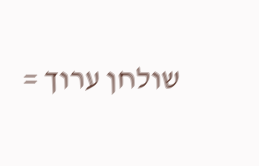שולחן ערוך =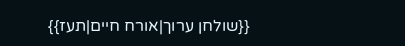{{שולחן ערוך|אורח חיים|תעז}}